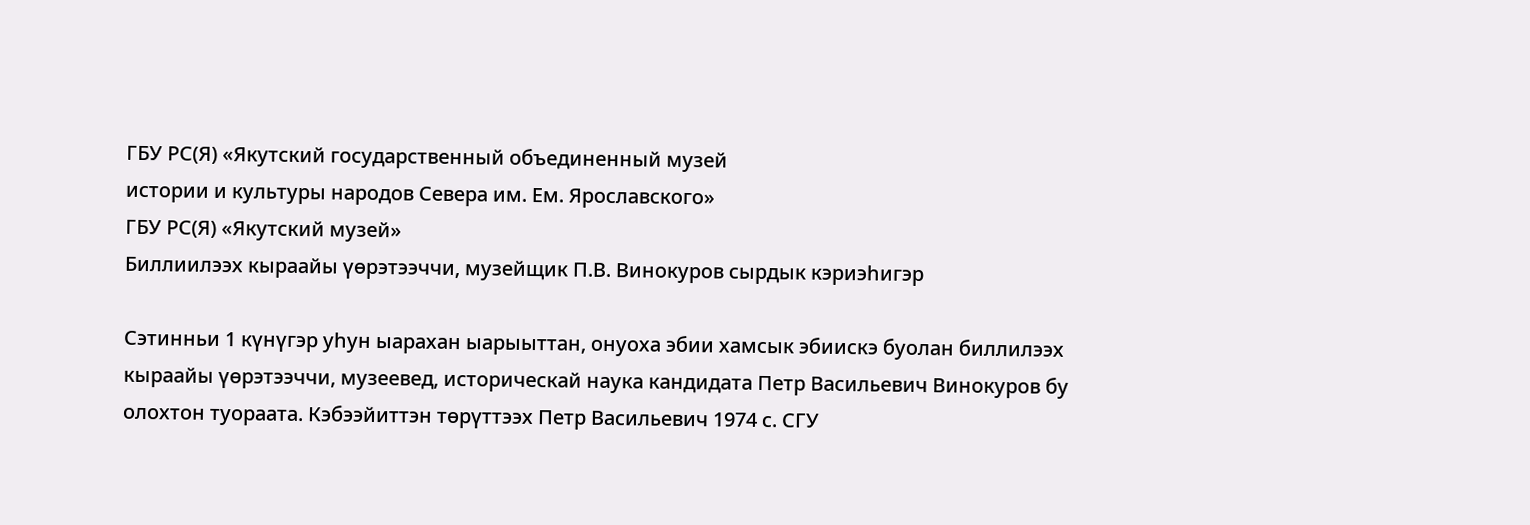ГБУ РС(Я) «Якутский государственный объединенный музей
истории и культуры народов Севера им. Ем. Ярославского»
ГБУ РС(Я) «Якутский музей»
Биллиилээх кыраайы үөрэтээччи, музейщик П.В. Винокуров сырдык кэриэһигэр

Сэтинньи 1 күнүгэр уһун ыарахан ыарыыттан, онуоха эбии хамсык эбиискэ буолан биллилээх кыраайы үөрэтээччи, музеевед, историческай наука кандидата Петр Васильевич Винокуров бу олохтон туораата. Кэбээйиттэн төрүттээх Петр Васильевич 1974 с. СГУ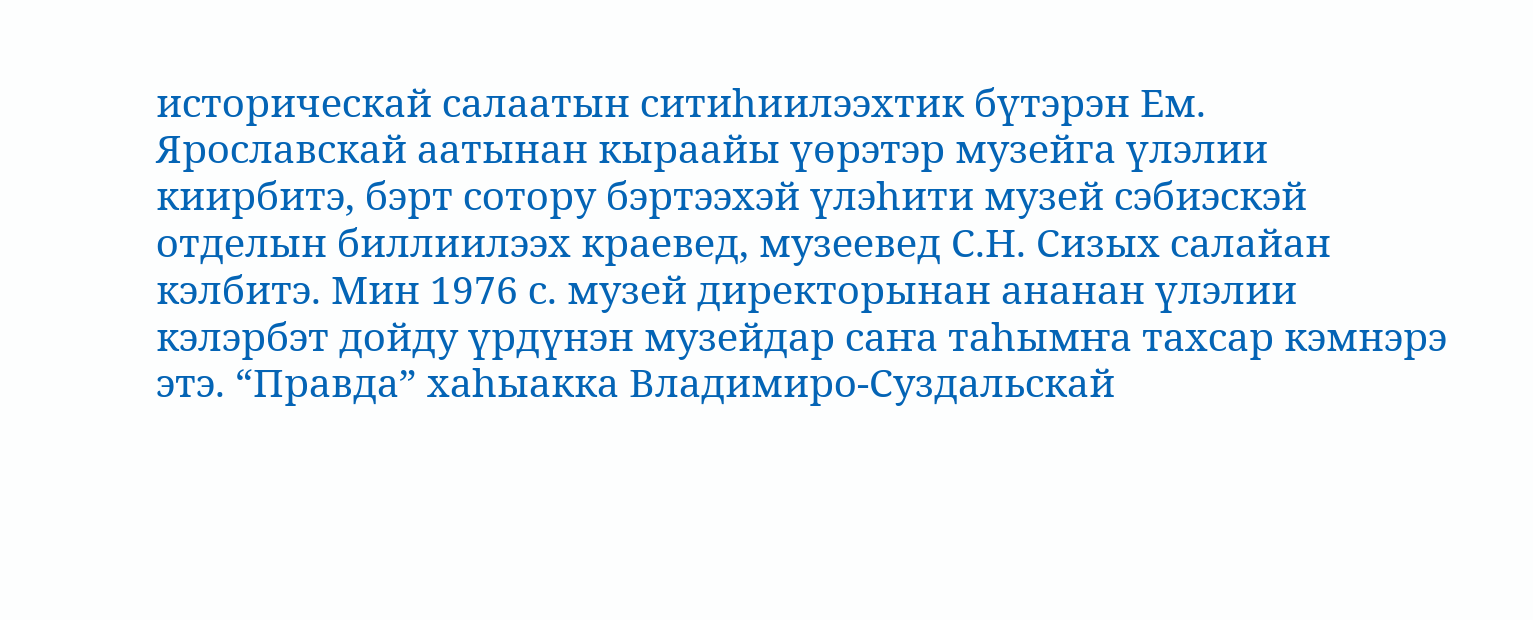историческай салаатын ситиһиилээхтик бүтэрэн Ем. Ярославскай аатынан кыраайы үөрэтэр музейга үлэлии киирбитэ, бэрт сотору бэртээхэй үлэһити музей сэбиэскэй отделын биллиилээх краевед, музеевед С.Н. Сизых салайан кэлбитэ. Мин 1976 с. музей директорынан ананан үлэлии кэлэрбэт дойду үрдүнэн музейдар саҥа таһымҥа тахсар кэмнэрэ этэ. “Правда” хаһыакка Владимиро-Суздальскай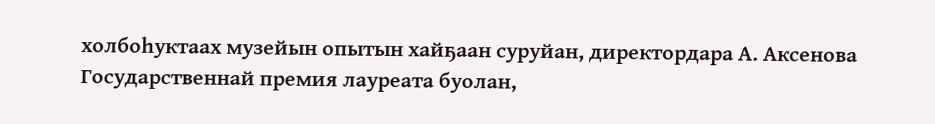холбоһуктаах музейын опытын хайҕаан суруйан, директордара А. Аксенова Государственнай премия лауреата буолан,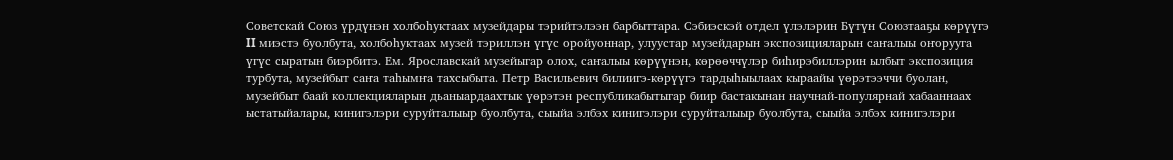Советскай Союз үрдүнэн холбоһуктаах музейдары тэрийтэлээн барбыттара. Сэбиэскэй отдел үлэлэрин Бүтүн Союзтааҕы көрүүгэ II миэстэ буолбута, холбоһуктаах музей тэриллэн үгүс оройуоннар, улуустар музейдарын экспозицияларын саҥалыы оҥорууга үгүс сыратын биэрбитэ. Ем. Ярославскай музейыгар олох, саҥалыы көрүүнэн, көрөөччүлэр биһирэбиллэрин ылбыт экспозиция турбута, музейбыт саҥа таһымҥа тахсыбыта. Петр Васильевич билиигэ-көрүүгэ тардыһыылаах кыраайы үөрэтээччи буолан, музейбыт баай коллекцияларын дьаныардаахтык үөрэтэн республикабытыгар биир бастакынан научнай-популярнай хабааннаах ыстатыйалары, кинигэлэри суруйталыыр буолбута, сыыйа элбэх кинигэлэри суруйталыыр буолбута, сыыйа элбэх кинигэлэри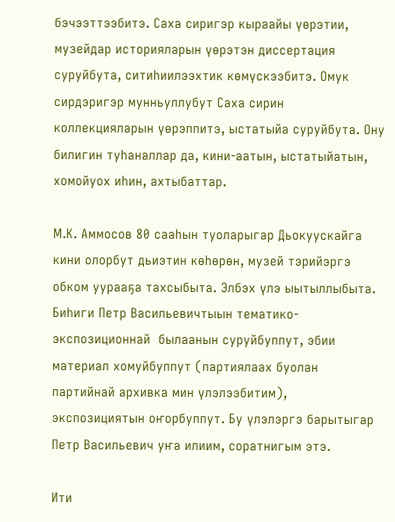бэчээттээбитэ. Саха сиригэр кыраайы үөрэтии, музейдар историяларын үөрэтэн диссертация суруйбута, ситиһиилээхтик көмүскээбитэ. Омук сирдэригэр мунньуллубут Саха сирин коллекцияларын үөрэппитэ, ыстатыйа суруйбута. Ону билигин туһаналлар да, кини-аатын, ыстатыйатын, хомойуох иһин, ахтыбаттар.

М.К. Аммосов 80 сааһын туоларыгар Дьокуускайга кини олорбут дьиэтин көһөрөн, музей тэрийэргэ обком уурааҕа тахсыбыта. Элбэх үлэ ыытыллыбыта. Биһиги Петр Васильевичтыын тематико-экспозиционнай  былаанын суруйбуппут, эбии материал хомуйбуппут (партиялаах буолан партийнай архивка мин үлэлээбитим), экспозициятын оҥорбуппут. Бу үлэлэргэ барытыгар Петр Васильевич уҥа илиим, соратнигым этэ.

Ити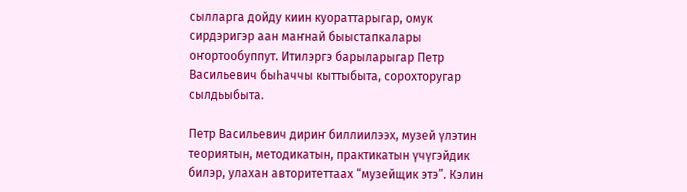сылларга дойду киин куораттарыгар, омук сирдэригэр аан маҥнай быыстапкалары оҥортообуппут. Итилэргэ барыларыгар Петр Васильевич быһаччы кыттыбыта, сорохторугар сылдьыбыта.

Петр Васильевич дириҥ биллиилээх, музей үлэтин теориятын, методикатын, практикатын үчүгэйдик билэр, улахан авторитеттаах “музейщик этэ”. Кэлин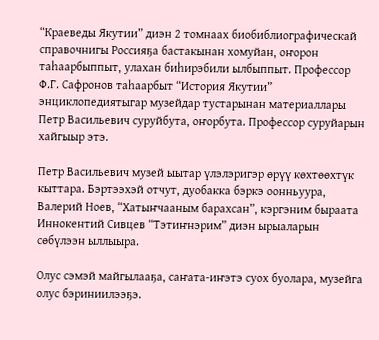“Краеведы Якутии” диэн 2 томнаах биобиблиографическай справочнигы Россияҕа бастакынан хомуйан, оҥорон таһаарбыппыт, улахан биһирэбили ылбыппыт. Профессор Ф.Г. Сафронов таһаарбыт “История Якутии” энциклопедиятыгар музейдар тустарынан материаллары Петр Васильевич суруйбута, оҥорбута. Профессор суруйарын хайгыыр этэ.

Петр Васильевич музей ыытар үлэлэригэр өрүү көхтөөхтүк кыттара. Бэртээхэй отчут, дуобакка бэркэ оонньуура, Валерий Ноев, “Хатыҥчааным барахсан”, кэргэним быраата Иннокентий Сивцев “Тэтиҥнэрим” диэн ырыаларын сөбүлээн ыллыыра.

Олус сэмэй майгылааҕа, саҥата-иҥэтэ суох буолара, музейга олус бэриниилээҕэ.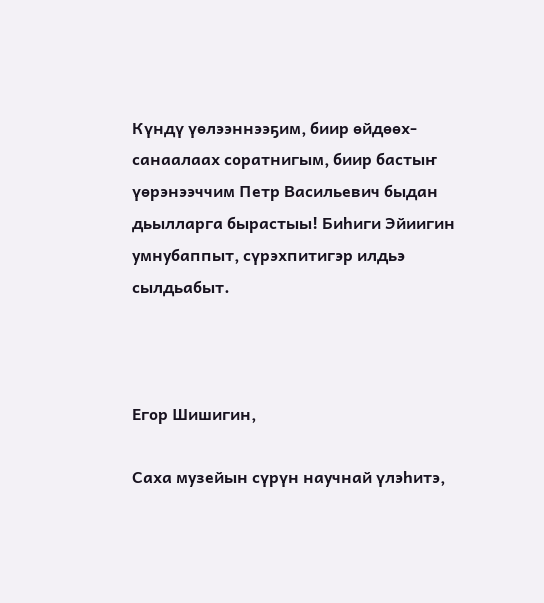Күндү үөлээннээҕим, биир өйдөөх-санаалаах соратнигым, биир бастыҥ үөрэнээччим Петр Васильевич быдан дьылларга бырастыы! Биһиги Эйиигин умнубаппыт, сүрэхпитигэр илдьэ сылдьабыт.



Егор Шишигин,

Саха музейын сүрүн научнай үлэһитэ,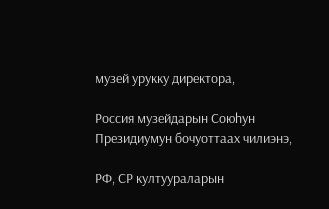музей урукку директора,

Россия музейдарын Союһун Президиумун бочуоттаах чилиэнэ,

РФ, СР култуураларын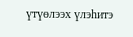үтүөлээх үлэһитэ